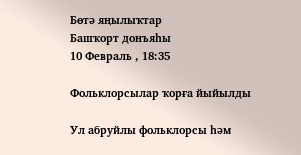Бөтә яңылыҡтар
Башҡорт донъяһы
10 Февраль , 18:35

Фольклорсылар ҡорға йыйылды

Ул абруйлы фольклорсы һәм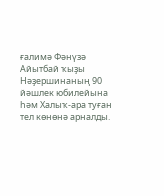ғалимә Фәнүзә Айытбай ҡыҙы Нәҙершинаның 90 йәшлек юбилейына һәм Халыҡ-ара туған тел көнөнә арналды.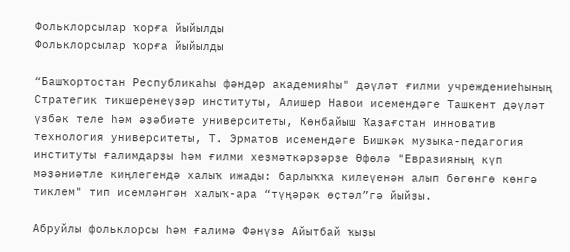Фольклорсылар ҡорға йыйылды
Фольклорсылар ҡорға йыйылды

“Башҡортостан Республикаһы фәндәр академияһы" дәүләт ғилми учреждениеһының Стратегик тикшеренеүҙәр институты, Алишер Навои исемендәге Ташкент дәүләт үзбәк теле һәм әҙәбиәте университеты, Көнбайыш Ҡаҙағстан инноватив технология университеты, Т. Эрматов исемендәге Бишкәк музыка-педагогия институты ғалимдарҙы һәм ғилми хеҙмәткәрҙәрҙе Өфөлә "Евразияның күп мәҙәниәтле киңлегендә халыҡ ижады: барлыҡҡа килеүенән алып бөгөнгө көнгә тиклем" тип исемләнгән халыҡ-ара “түңәрәк өҫтәл”гә йыйҙы.

Абруйлы фольклорсы һәм ғалимә Фәнүзә Айытбай ҡыҙы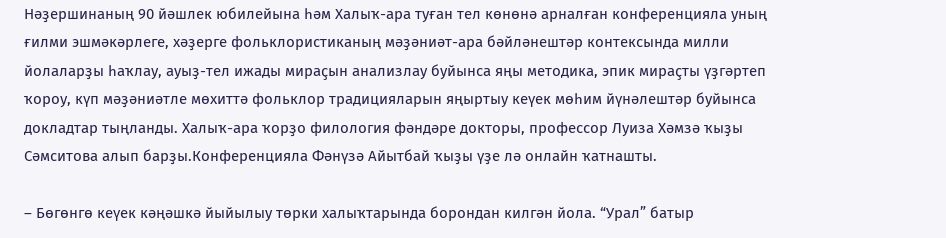Нәҙершинаның 90 йәшлек юбилейына һәм Халыҡ-ара туған тел көнөнә арналған конференцияла уның ғилми эшмәкәрлеге, хәҙерге фольклористиканың мәҙәниәт-ара бәйләнештәр контексында милли йолаларҙы һаҡлау, ауыҙ-тел ижады мираҫын анализлау буйынса яңы методика, эпик мираҫты үҙгәртеп ҡороу, күп мәҙәниәтле мөхиттә фольклор традицияларын яңыртыу кеүек мөһим йүнәлештәр буйынса докладтар тыңланды. Халыҡ-ара ҡорҙо филология фәндәре докторы, профессор Луиза Хәмзә ҡыҙы Сәмситова алып барҙы.Конференцияла Фәнүзә Айытбай ҡыҙы үҙе лә онлайн ҡатнашты.

– Бөгөнгө кеүек кәңәшкә йыйылыу төрки халыҡтарында борондан килгән йола. “Урал” батыр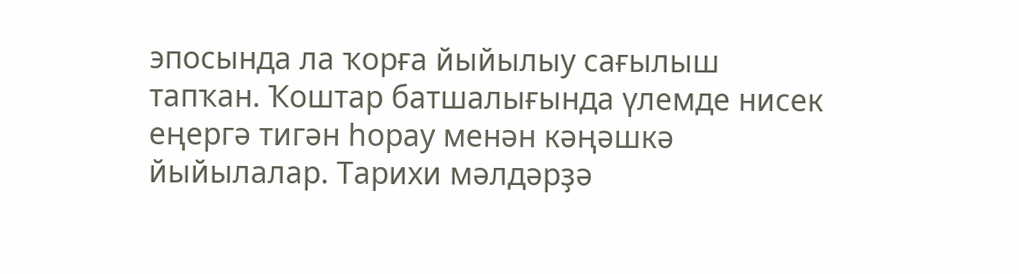эпосында ла ҡорға йыйылыу сағылыш тапҡан. Ҡоштар батшалығында үлемде нисек еңергә тигән һорау менән кәңәшкә йыйылалар. Тарихи мәлдәрҙә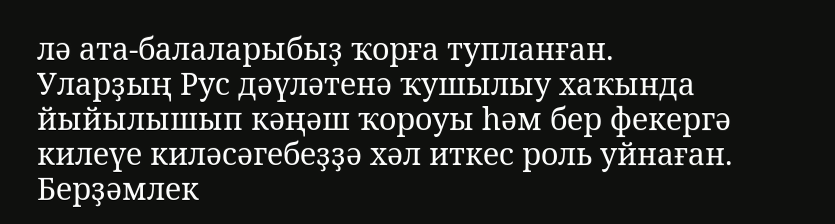лә ата-балаларыбыҙ ҡорға тупланған. Уларҙың Рус дәүләтенә ҡушылыу хаҡында йыйылышып кәңәш ҡороуы һәм бер фекергә килеүе киләсәгебеҙҙә хәл иткес роль уйнаған. Берҙәмлек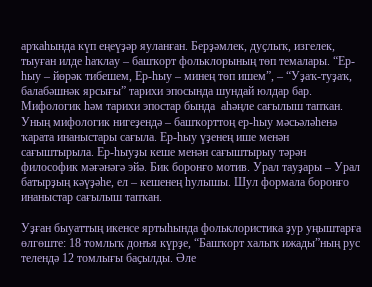арҡаһында күп еңеүҙәр яуланған. Берҙәмлек, дуҫлыҡ, изгелек, тыуған илде һаҡлау – башҡорт фольклорының төп темалары. “Ер-һыу – йөрәк тибешем, Ер-һыу – минең төп ишем”, – “Уҙаҡ-туҙаҡ, балабәшнәк ярсығы” тарихи эпосында шундай юлдар бар. Мифологик һәм тарихи эпостар бында  аһәңле сағылыш тапҡан. Уның мифологик нигеҙендә – башҡорттоң ер-һыу мәсьәләһенә ҡарата инаныстары сағыла. Ер-һыу үҙенең ише менән сағыштырыла. Ер-һыуҙы кеше менән сағыштырыу тәрән философик мәғәнәгә эйә. Бик боронғо мотив. Урал тауҙары – Урал батырҙың кәүҙәһе, ел – кешенең һулышы. Шул формала боронғо инаныстар сағылыш тапҡан.

Уҙған быуаттың икенсе яртыһында фольклористика ҙур уңыштарға өлгөште: 18 томлыҡ донъя күрҙе, “Башҡорт халыҡ ижады”ның рус телендә 12 томлығы баҫылды. Әле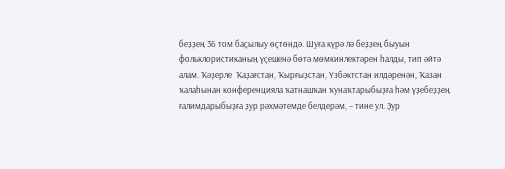беҙҙең 36 том баҫылыу өҫтөндә. Шуға күрә лә беҙҙең быуын фольклористиканың үҫешенә бөтә мөмкинлектәрен һалды, тип әйтә алам. Ҡәҙерле  Ҡаҙағстан, Ҡырғыҙстан, Үзбәктстан илдәренән, Ҡазан ҡалаһынан конференцияла ҡатнашҡан ҡунаҡтарыбыҙға һәм үҙебеҙҙең ғалимдарыбыҙға ҙур рәхмәтемде белдерәм, – тине ул. Ҙур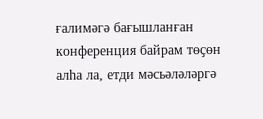ғалимәгә бағышланған конференция байрам төҫөн алһа ла, етди мәсьәләләргә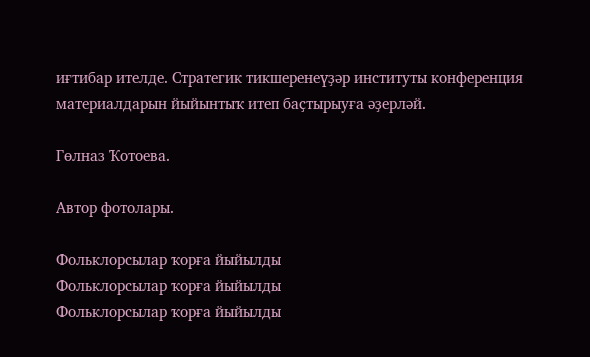иғтибар ителде. Стратегик тикшеренеүҙәр институты конференция материалдарын йыйынтыҡ итеп баҫтырыуға әҙерләй.

Гөлназ Ҡотоева.

Автор фотолары.

Фольклорсылар ҡорға йыйылды
Фольклорсылар ҡорға йыйылды
Фольклорсылар ҡорға йыйылды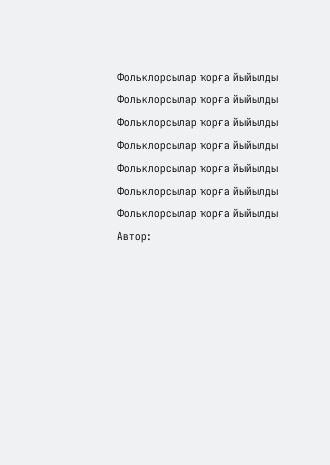Фольклорсылар ҡорға йыйылды
Фольклорсылар ҡорға йыйылды
Фольклорсылар ҡорға йыйылды
Фольклорсылар ҡорға йыйылды
Фольклорсылар ҡорға йыйылды
Фольклорсылар ҡорға йыйылды
Фольклорсылар ҡорға йыйылды
Автор: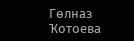Гөлназ Ҡотоева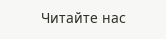Читайте нас